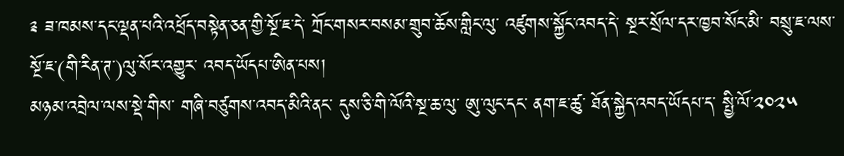༉ ཟ་ཁམས་དང་ལྡན་པའི་འཕྲོད་བསྟེན་ཅན་གྱི་སྔོ་ཇ་དེ་ ཀྲོང་གསར་བསམ་གྲུབ་ཆོས་གླིང་ལུ་ འཛུགས་སྐྱོང་འབད་དེ་ སྔར་སྲོལ་དར་ཁྱབ་སོང་མི་ བསྲུ་ཇ་ལས་ སྔོ་ཇ་(གི་རིན་ཊ་)ལུ་སོར་འགྱུར་ འབད་ཡོདཔ་ཨིན་པས།
མཉམ་འབྲེལ་ལས་སྡེ་གིས་ གཞི་བཙུགས་འབད་མིའི་ནང་ དུས་ཅི་གི་ལོའི་སྔ་ཆ་ལུ་ ཨུ་ལུང་དང་ ནག་ཇ་ཚུ་ ཐོན་སྐྱེད་འབད་ཡོདཔ་ད་ སྤྱི་ལོ་༢༠༢༥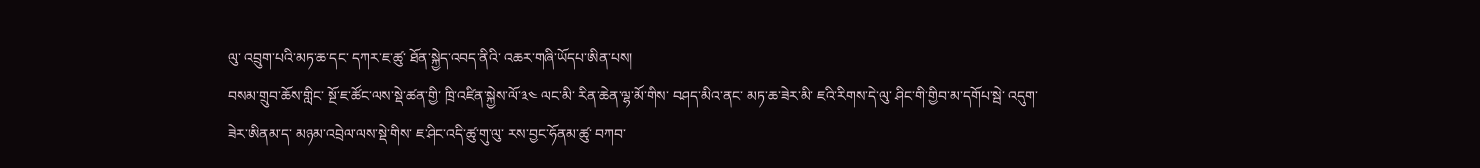ལུ་ འབྲུག་པའི་མཏ་ཆ་དང་ དཀར་ཇ་ཚུ་ ཐོན་སྐྱེད་འབད་ནིའི་ འཆར་གཞི་ཡོདཔ་ཨིན་པས།
བསམ་གྲུབ་ཆོས་གླིང་ སྔོ་ཇ་ཚོང་ལས་སྡེ་ཚན་གྱི་ ཁྲི་འཛིན་སྐྱེས་ལོ་༣༤ ལང་མི་ རིན་ཆེན་ལྷ་མོ་གིས་ བཤད་མིའ་ནང་ མཏ་ཆ་ཟེར་མི་ ཇའི་རིགས་དེ་ལུ་ ཤིང་གི་གྱིབ་མ་དགོཔ་སྦེ་ འདུག་ཟེར་ཨིནམ་ད་ མཉམ་འབྲེལ་ལས་སྡེ་གིས་ ཇ་ཤིང་འདི་ཚུ་གུ་ལུ་ རས་བྱང་ཧོནམ་ཚུ་ བཀབ་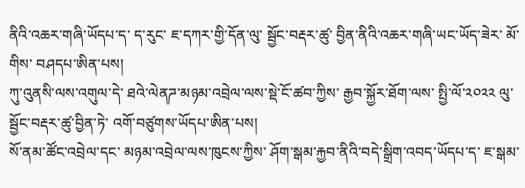ནིའི་འཆར་གཞི་ཡོདཔ་ད་ ད་རུང་ ཇ་དཀར་གྱི་དོན་ལུ་ སྦྱོང་བརྡར་ཚུ་ བྱིན་ནིའི་འཆར་གཞི་ཡང་ཡོད་ཟེར་ མོ་གིས་ བཤདཔ་ཨིན་པས།
ཀུ་འུནསི་ལས་འགུལ་དེ་ ཐའེ་ལེནཌ་མཉམ་འབྲེལ་ལས་སྡེ་ངོ་ཚབ་ཀྱིས་ རྒྱབ་སྐྱོར་ཐོག་ལས་ སྤྱི་ལོ་༢༠༢༢ ལུ་ སྦྱོང་བརྡར་ཚུ་བྱིན་ཏེ་ འགོ་བཙུགས་ཡོདཔ་ཨིན་པས།
སོ་ནམ་ཚོང་འབྲེལ་དང་ མཉམ་འབྲེལ་ལས་ཁུངས་ཀྱིས་ ཤོག་སྒམ་རྐྱབ་ནིའི་བདེ་སྒྲིག་འབད་ཡོདཔ་ད་ ཇ་སྒམ་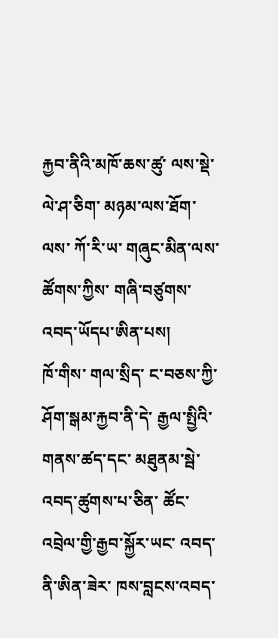རྐྱབ་ནིའི་མཁོ་ཆས་ཚུ་ ལས་སྡེ་ལེ་ཤ་ཅིག་ མཉམ་ལས་ཐོག་ལས་ ཀོ་རི་ཡ་ གཞུང་མིན་ལས་ཚོགས་ཀྱིས་ གཞི་བཙུགས་འབད་ཡོདཔ་ཨིན་པས།
ཁོ་གིས་ གལ་སྲིད་ ང་བཅས་ཀྱི་ ཤོག་སྒམ་རྐྱབ་ནི་དེ་ རྒྱལ་སྤྱིའི་གནས་ཚད་དང་ མཐུནམ་སྦེ་འབད་ཚུགས་པ་ཅིན་ ཚོང་འབྲེལ་གྱི་རྒྱབ་སྐྱོར་ཡང་ འབད་ནི་ཨིན་ཟེར་ ཁས་བླངས་འབད་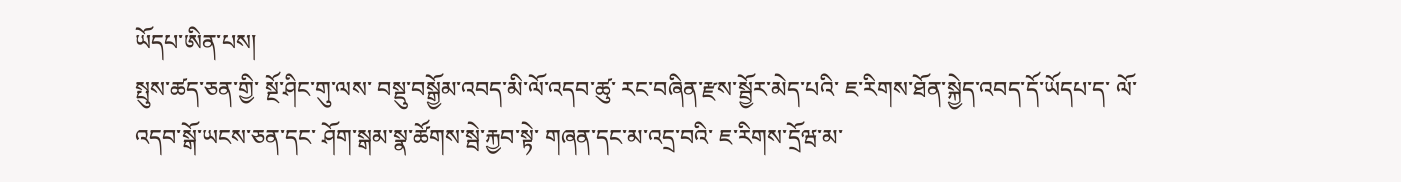ཡོདཔ་ཨིན་པས།
སྤུས་ཚད་ཅན་གྱི་ སྔོ་ཤིང་གུ་ལས་ བསྡུ་བསྒྱོམ་འབད་མི་ལོ་འདབ་ཚུ་ རང་བཞིན་རྫས་སྦྱོར་མེད་པའི་ ཇ་རིགས་ཐོན་སྐྱེད་འབད་དོ་ཡོདཔ་ད་ ལོ་འདབ་སྒོ་ཡངས་ཅན་དང་ ཤོག་སྒམ་སྣ་ཚོགས་སྦེ་རྐྱབ་སྟེ་ གཞན་དང་མ་འདྲ་བའི་ ཇ་རིགས་དྲོཝ་མ་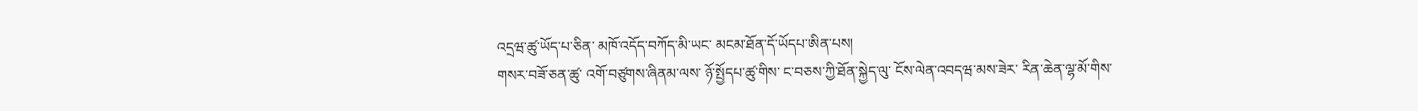འདྲཝ་ཚུ་ཡོད་པ་ཅིན་ མཁོ་འདོད་བཀོད་མི་ཡང་ མངམ་ཐོན་དོ་ཡོདཔ་ཨིན་པས།
གསར་བཟོ་ཅན་ཚུ་ འགོ་བཙུགས་ཞིནམ་ལས་ ཉོ་སྤྱོདཔ་ཚུ་གིས་ ང་བཅས་ཀྱི་ཐོན་སྐྱེད་ལུ་ ངོས་ལེན་འབདཝ་མས་ཟེར་ རིན་ཆེན་ལྷ་མོ་གིས་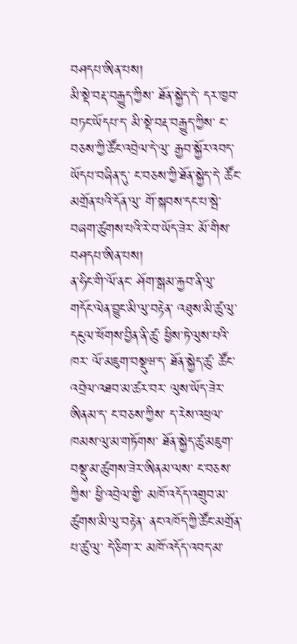བཤདཔ་ཨིན་པས།
མི་སྡེ་བརྡ་བརྒྱུད་ཀྱིས་ ཐོན་སྐྱེད་དེ་ དར་ཁྱབ་བཏང་ཡོདཔ་ད་ མི་སྡེ་བརྡ་བརྒྱུད་ཀྱིས་ ང་བཅས་ཀྱི་ཚོང་འབྲེལ་དེ་ལུ་ རྒྱབ་སྐྱོར་འབད་ཡོདཔ་བཞིན་དུ་ ང་བཅས་ཀྱི་ཐོན་སྐྱེད་དེ་ ཚོང་མགྲོན་པའི་དོན་ལུ་ གོ་སྐབས་དང་པ་སྦེ་ བཞག་ཚུགས་པའི་རེ་བ་ཡོད་ཟེར་ མོ་གིས་ བཤདཔ་ཨིན་པས།
ན་ཧིང་གི་ལོ་ནང་ ཤོག་སྒམ་རྐྱབ་ནི་ལུ་ གདོང་ལེན་བྱུང་མི་ལུ་བརྟེན་ འཐུས་མི་ཚུ་ལུ་ དངུལ་ཕོགས་བྱིན་ནི་ཚུ་ ཕྱིས་ཏེ་ལུས་པའི་ཁར་ ལོ་མཇུག་བསྡུཝ་ད་ ཐོན་སྐྱེད་ཚུ་ ཚོང་འབྲེལ་འཐབ་མ་ཚར་བར་ ལུས་ཡོད་ཟེར་ཨིནམ་ད་ ང་བཅས་ཀྱིས་ ད་རེས་འཕྲལ་ཁམས་ལུ་མ་གཏོགས་ ཐོན་སྐྱེད་ཚུ་མཇུག་བསྡུ་མ་ཚུགས་ཟེར་ཨིནམ་ལས་ ང་བཅས་ཀྱིས་ ཕྱི་འབྲེལ་གྱི་ མཁོ་འདོད་འགྲུབ་མ་ཚུགས་མི་ལུ་བརྟེན་ ནང་འཁོད་ཀྱི་ཚོང་མགྲོན་པ་ཚུ་ལུ་ དེ་ཅིག་ར་ མཁོ་འདོད་འབད་མ་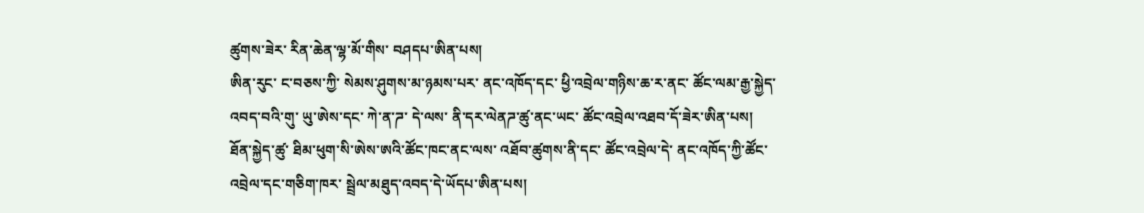ཚུགས་ཟེར་ རིན་ཆེན་ལྷ་མོ་གིས་ བཤདཔ་ཨིན་པས།
ཨིན་རུང་ ང་བཅས་ཀྱི་ སེམས་ཤུགས་མ་ཉམས་པར་ ནང་འཁོད་དང་ ཕྱི་འབྲེལ་གཉིས་ཆ་ར་ནང་ ཚོང་ལམ་རྒྱ་སྐྱེད་འབད་བའི་གུ་ ཡུ་ཨེས་དང་ ཀེ་ན་ཌ་ དེ་ལས་ ནི་དར་ལེནཌ་ཚུ་ནང་ཡང་ ཚོང་འབྲེལ་འཐབ་དོ་ཟེར་ཨིན་པས།
ཐོན་སྐྱེད་ཚུ་ ཐིམ་ཕུག་སི་ཨེས་ཨའི་ཚོང་ཁང་ནང་ལས་ འཐོབ་ཚུགས་ནི་དང་ ཚོང་འབྲེལ་དེ་ ནང་འཁོད་ཀྱི་ཚོང་འབྲེལ་དང་གཅིག་ཁར་ སྦྲེལ་མཐུད་འབད་དེ་ཡོདཔ་ཨིན་པས།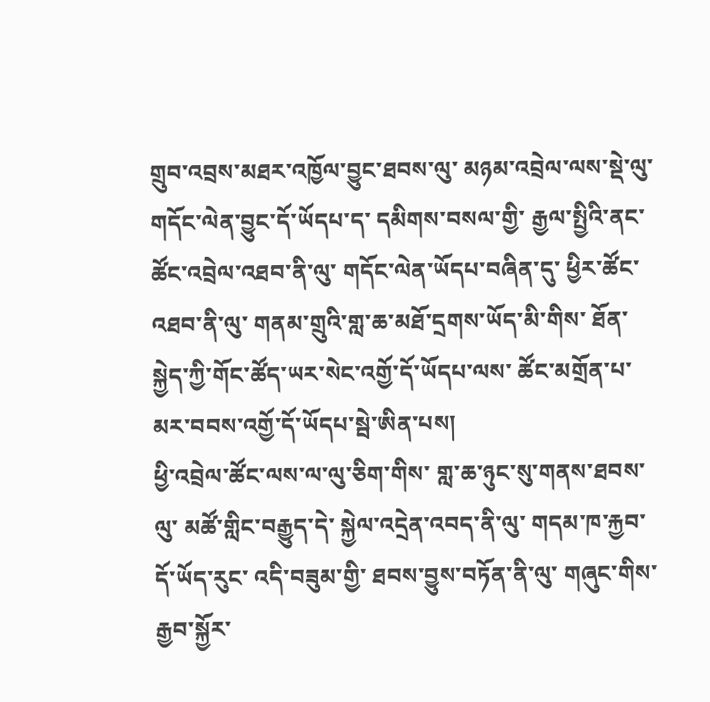གྲུབ་འབྲས་མཐར་འཁྱོལ་བྱུང་ཐབས་ལུ་ མཉམ་འབྲེལ་ལས་སྡེ་ལུ་ གདོང་ལེན་བྱུང་དོ་ཡོདཔ་ད་ དམིགས་བསལ་གྱི་ རྒྱལ་སྤྱིའི་ནང་ ཚོང་འབྲེལ་འཐབ་ནི་ལུ་ གདོང་ལེན་ཡོདཔ་བཞིན་དུ་ ཕྱིར་ཚོང་འཐབ་ནི་ལུ་ གནམ་གྲུའི་གླ་ཆ་མཐོ་དྲགས་ཡོད་མི་གིས་ ཐོན་སྐྱེད་ཀྱི་གོང་ཚོད་ཡར་སེང་འགྱོ་དོ་ཡོདཔ་ལས་ ཚོང་མགྲོན་པ་ མར་བབས་འགྱོ་དོ་ཡོདཔ་སྦེ་ཨིན་པས།
ཕྱི་འབྲེལ་ཚོང་ལས་ལ་ལུ་ཅིག་གིས་ གླ་ཆ་ཉུང་སུ་གནས་ཐབས་ལུ་ མཚོ་གླིང་བརྒྱུད་དེ་ སྐྱེལ་འདྲེན་འབད་ནི་ལུ་ གདམ་ཁ་རྐྱབ་དོ་ཡོད་རུང་ འདི་བཟུམ་གྱི་ ཐབས་བྱུས་བཏོན་ནི་ལུ་ གཞུང་གིས་ རྒྱབ་སྐྱོར་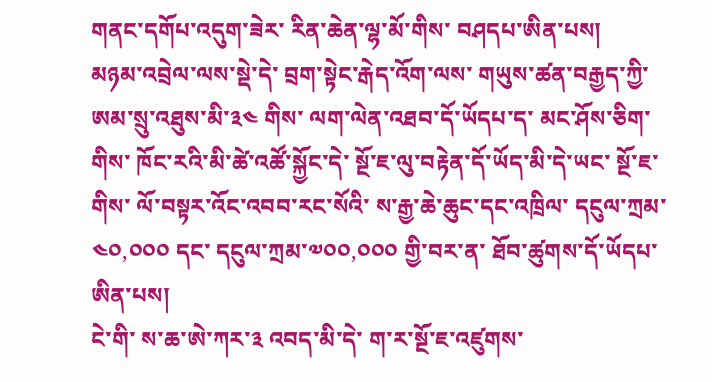གནང་དགོཔ་འདུག་ཟེར་ རིན་ཆེན་ལྷ་མོ་གིས་ བཤདཔ་ཨིན་པས།
མཉམ་འབྲེལ་ལས་སྡེ་དེ་ བྲག་སྟེང་རྒེད་འོག་ལས་ གཡུས་ཚན་བརྒྱད་ཀྱི་ ཨམ་སྲུ་འཐུས་མི་༣༤ གིས་ ལག་ལེན་འཐབ་དོ་ཡོདཔ་ད་ མང་ཤོས་ཅིག་གིས་ ཁོང་རའི་མི་ཚེ་འཚོ་སྐྱོང་དེ་ སྔོ་ཇ་ལུ་བརྟེན་དོ་ཡོད་མི་དེ་ཡང་ སྔོ་ཇ་གིས་ ལོ་བསྟར་འོང་འབབ་རང་སོའི་ ས་རྒྱ་ཆེ་ཆུང་དང་འཁྲིལ་ དངུལ་ཀྲམ་༤༠,༠༠༠ དང་ དངུལ་ཀྲམ་༧༠༠,༠༠༠ གྱི་བར་ན་ ཐོབ་ཚུགས་དོ་ཡོདཔ་ཨིན་པས།
ངེ་གི་ ས་ཆ་ཨེ་ཀར་༣ འབད་མི་དེ་ ག་ར་སྔོ་ཇ་འཛུགས་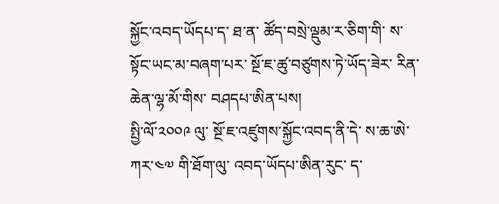སྐྱོང་འབད་ཡོདཔ་ད་ ཐ་ན་ ཚོད་བསྲེ་ལྡུམ་ར་ཅིག་གི་ ས་སྟོང་ཡང་མ་བཞག་པར་ སྔོ་ཇ་ཚུ་བཙུགས་ཏེ་ཡོད་ཟེར་ རིན་ཆེན་ལྷ་མོ་གིས་ བཤདཔ་ཨིན་པས།
སྤྱི་ལོ་༢༠༠༩ ལུ་ སྔོ་ཇ་འཛུགས་སྐྱོང་འབད་ནི་དེ་ ས་ཆ་ཨེ་ཀར་༤༧ གི་ཐོག་ལུ་ འབད་ཡོདཔ་ཨིན་རུང་ ད་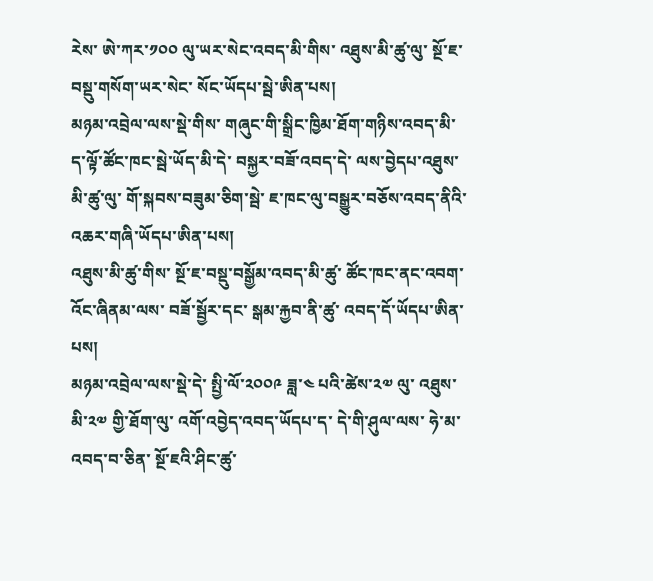རེས་ ཨེ་ཀར་༡༠༠ ལུ་ཡར་སེང་འབད་མི་གིས་ འཐུས་མི་ཚུ་ལུ་ སྔོ་ཇ་བསྡུ་གསོག་ཡར་སེང་ སོང་ཡོདཔ་སྦེ་ཨིན་པས།
མཉམ་འབྲེལ་ལས་སྡེ་གིས་ གཞུང་གི་སྒྲིང་ཁྱིམ་ཐོག་གཉིས་འབད་མི་ ད་ལྟོ་ཚོང་ཁང་སྦེ་ཡོད་མི་དེ་ བསྐྱར་བཟོ་འབད་དེ་ ལས་བྱེདཔ་འཐུས་མི་ཚུ་ལུ་ གོ་སྐབས་བཟུམ་ཅིག་སྦེ་ ཇ་ཁང་ལུ་བསྒྱུར་བཅོས་འབད་ནིའི་ འཆར་གཞི་ཡོདཔ་ཨིན་པས།
འཐུས་མི་ཚུ་གིས་ སྔོ་ཇ་བསྡུ་བསྒྱོམ་འབད་མི་ཚུ་ ཚོང་ཁང་ནང་འབག་འོང་ཞིནམ་ལས་ བཟོ་སྦྱོར་དང་ སྒམ་རྐྱབ་ནི་ཚུ་ འབད་དོ་ཡོདཔ་ཨིན་པས།
མཉམ་འབྲེལ་ལས་སྡེ་དེ་ སྤྱི་ལོ་༢༠༠༩ ཟླ་༤ པའི་ཚེས་༢༧ ལུ་ འཐུས་མི་༢༧ གྱི་ཐོག་ལུ་ འགོ་འབྱེད་འབད་ཡོདཔ་ད་ དེ་གི་ཤུལ་ལས་ ཧེ་མ་འབད་བ་ཅིན་ སྔོ་ཇའི་ཤིང་ཚུ་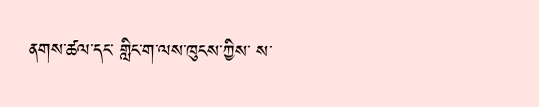ནགས་ཚལ་དང་ གླིང་ག་ལས་ཁུངས་ཀྱིས་ ས་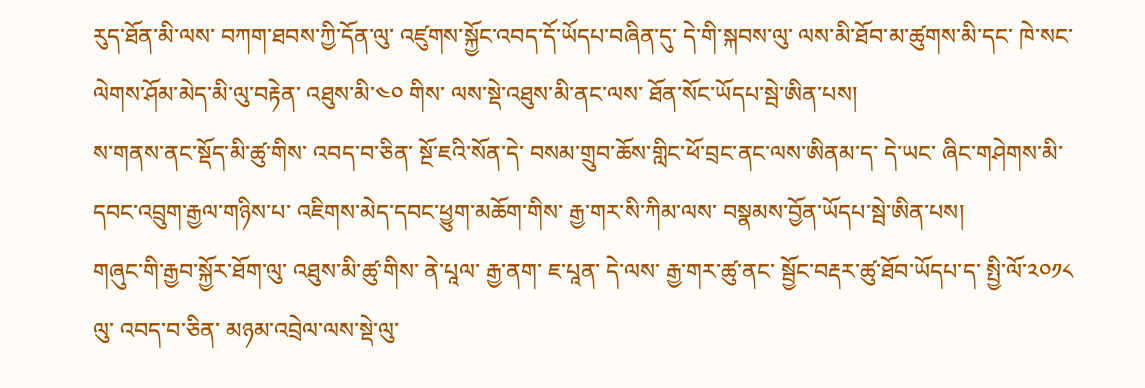རུད་ཐོན་མི་ལས་ བཀག་ཐབས་ཀྱི་དོན་ལུ་ འཛུགས་སྐྱོང་འབད་དོ་ཡོདཔ་བཞིན་དུ་ དེ་གི་སྐབས་ལུ་ ལས་མི་ཐོབ་མ་ཚུགས་མི་དང་ ཁེ་སང་ལེགས་ཤོམ་མེད་མི་ལུ་བརྟེན་ འཐུས་མི་༤༠ གིས་ ལས་སྡེ་འཐུས་མི་ནང་ལས་ ཐོན་སོང་ཡོདཔ་སྦེ་ཨིན་པས།
ས་གནས་ནང་སྡོད་མི་ཚུ་གིས་ འབད་བ་ཅིན་ སྔོ་ཇའི་སོན་དེ་ བསམ་གྲུབ་ཆོས་གླིང་ཕོ་བྲང་ནང་ལས་ཨིནམ་ད་ དེ་ཡང་ ཞིང་གཤེགས་མི་དབང་འབྲུག་རྒྱལ་གཉིས་པ་ འཇིགས་མེད་དབང་ཕྱུག་མཆོག་གིས་ རྒྱ་གར་སི་ཀིམ་ལས་ བསྣམས་བྱོན་ཡོདཔ་སྦེ་ཨིན་པས།
གཞུང་གི་རྒྱབ་སྐྱོར་ཐོག་ལུ་ འཐུས་མི་ཚུ་གིས་ ནེ་པཱལ་ རྒྱ་ནག་ ཇ་པཱན་ དེ་ལས་ རྒྱ་གར་ཚུ་ནང་ སྦྱོང་བརྡར་ཚུ་ཐོབ་ཡོདཔ་ད་ སྤྱི་ལོ་༢༠༡༨ ལུ་ འབད་བ་ཅིན་ མཉམ་འབྲེལ་ལས་སྡེ་ལུ་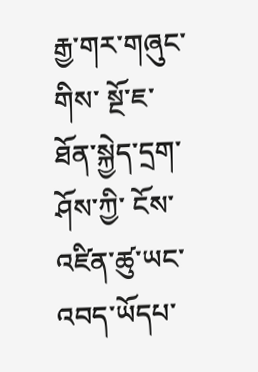རྒྱ་གར་གཞུང་གིས་ སྔོ་ཇ་ཐོན་སྐྱེད་དྲག་ཤོས་ཀྱི་ ངོས་འཛིན་ཚུ་ཡང་ འབད་ཡོདཔ་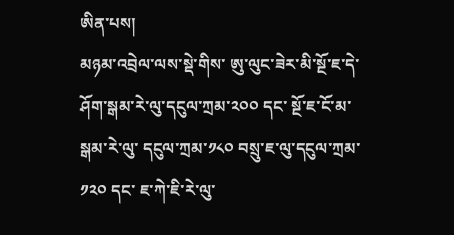ཨིན་པས།
མཉམ་འབྲེལ་ལས་སྡེ་གིས་ ཨུ་ལུང་ཟེར་མི་སྔོ་ཇ་དེ་ ཤོག་སྒམ་རེ་ལུ་དངུལ་ཀྲམ་༢༠༠ དང་ སྔོ་ཇ་ངོ་མ་སྒམ་རེ་ལུ་ དངུལ་ཀྲམ་༡༨༠ བསྲུ་ཇ་ལུ་དངུལ་ཀྲམ་༡༢༠ དང་ ཇ་ཀེ་ཇི་རེ་ལུ་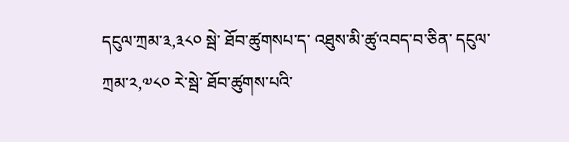དངུལ་ཀྲམ་༣,༣༨༠ སྦེ་ ཐོབ་ཚུགསཔ་ད་ འཐུས་མི་ཚུ་འབད་བ་ཅིན་ དངུལ་ཀྲམ་༢,༧༨༠ རེ་སྦེ་ ཐོབ་ཚུགས་པའི་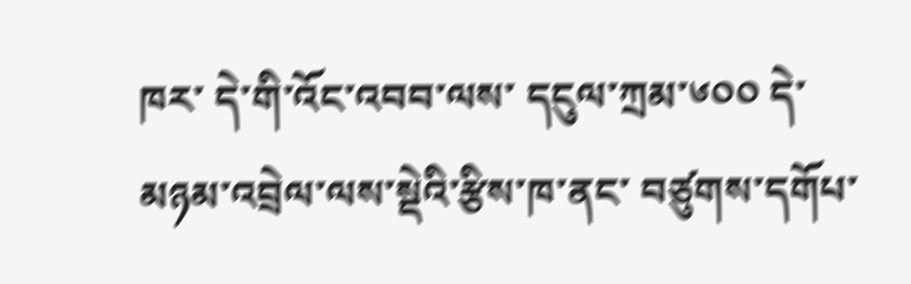ཁར་ དེ་གི་འོང་འབབ་ལས་ དངུལ་ཀྲམ་༦༠༠ དེ་ མཉམ་འབྲེལ་ལས་སྡེའི་རྩིས་ཁ་ནང་ བཙུགས་དགོཔ་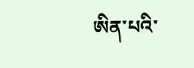ཨིན་པའི་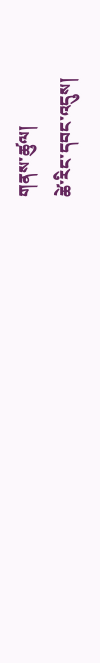གནས་ཚུལ།
ཚེ་རིང་དབང་འདུས།